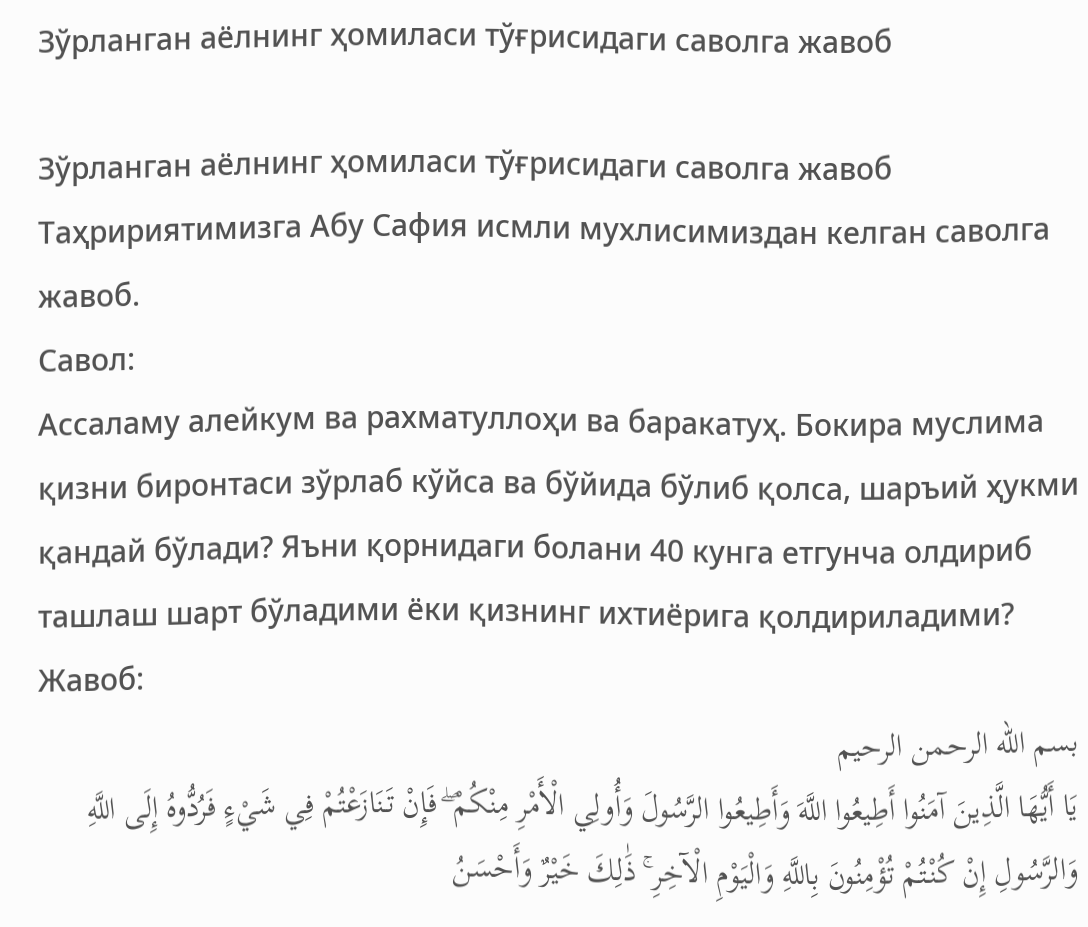Зўрланган аёлнинг ҳомиласи тўғрисидаги саволга жавоб

Зўрланган аёлнинг ҳомиласи тўғрисидаги саволга жавоб
Таҳририятимизга Абу Сафия исмли мухлисимиздан келган саволга жавоб.
Савол:
Ассаламу алейкум ва рахматуллоҳи ва баракатуҳ. Бокира муслима қизни биронтаси зўрлаб кўйса ва бўйида бўлиб қолса, шаръий ҳукми қандай бўлади? Яъни қорнидаги болани 40 кунга етгунча олдириб ташлаш шарт бўладими ёки қизнинг ихтиёрига қолдириладими?
Жавоб:
بسم الله الرحمن الرحيم
يَا أَيُّهَا الَّذِينَ آمَنُوا أَطِيعُوا اللَّهَ وَأَطِيعُوا الرَّسُولَ وَأُولِي الْأَمْرِ مِنْكُمْ ۖ فَإِنْ تَنَازَعْتُمْ فِي شَيْءٍ فَرُدُّوهُ إِلَى اللَّهِ وَالرَّسُولِ إِنْ كُنْتُمْ تُؤْمِنُونَ بِاللَّهِ وَالْيَوْمِ الْآخِرِ ۚ ذَٰلِكَ خَيْرٌ وَأَحْسَنُ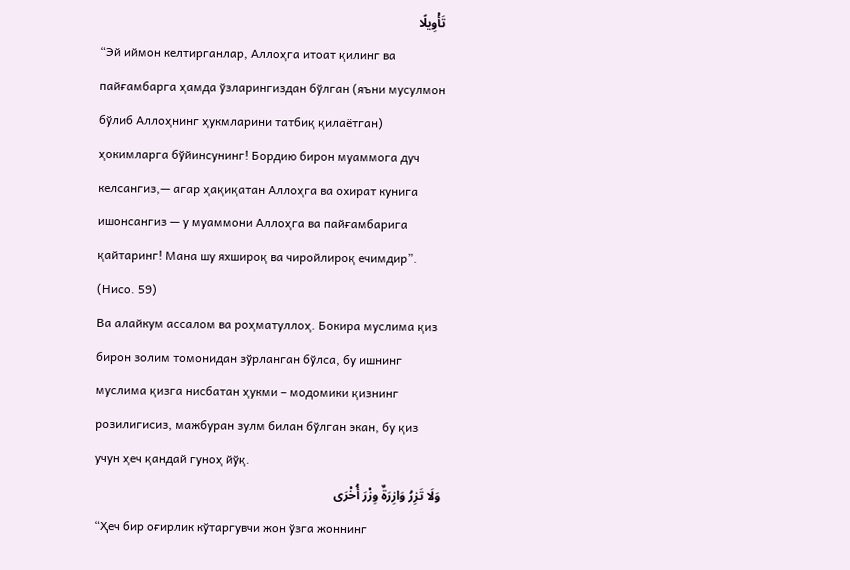تَأْوِيلًا
“Эй иймон келтирганлар, Аллоҳга итоат қилинг ва пайғамбарга ҳамда ўзларингиздан бўлган (яъни мусулмон бўлиб Аллоҳнинг ҳукмларини татбиқ қилаётган) ҳокимларга бўйинсунинг! Бордию бирон муаммога дуч келсангиз,— агар ҳақиқатан Аллоҳга ва охират кунига ишонсангиз — у муаммони Аллоҳга ва пайғамбарига қайтаринг! Мана шу яхшироқ ва чиройлироқ ечимдир”. (Нисо. 59)
Ва алайкум ассалом ва роҳматуллоҳ. Бокира муслима қиз бирон золим томонидан зўрланган бўлса, бу ишнинг муслима қизга нисбатан ҳукми – модомики қизнинг розилигисиз, мажбуран зулм билан бўлган экан, бу қиз учун ҳеч қандай гуноҳ йўқ.
وَلَا تَزِرُ وَازِرَةٌ وِزْرَ أُخْرَى
“Ҳеч бир оғирлик кўтаргувчи жон ўзга жоннинг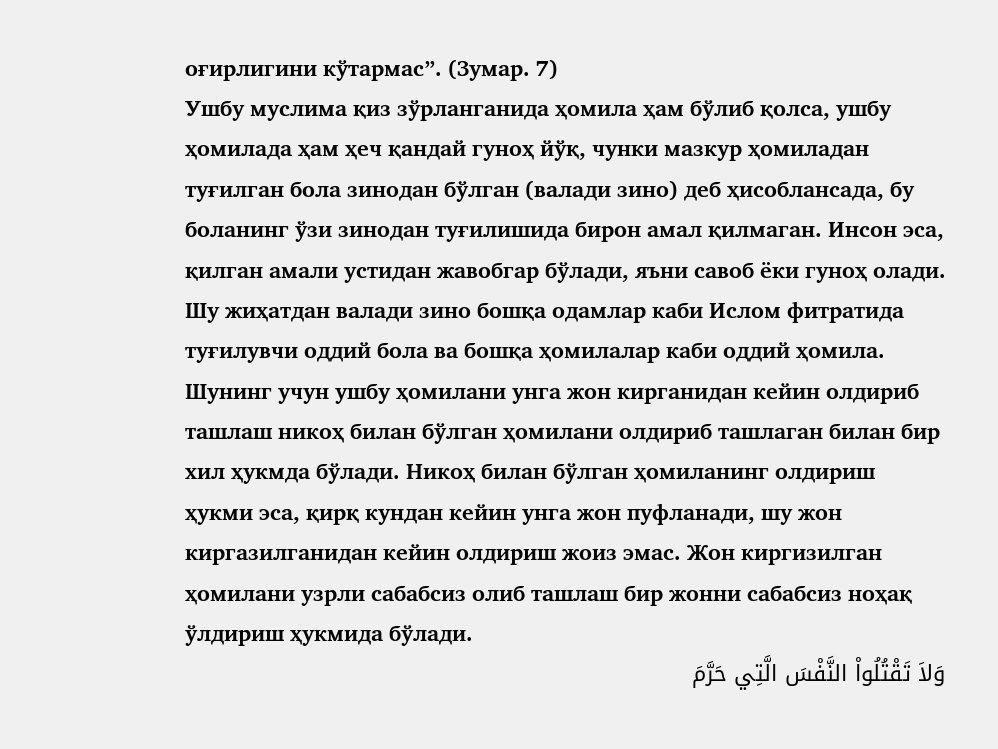оғирлигини кўтармас”. (Зумар. 7)
Ушбу муслима қиз зўрланганида ҳомила ҳам бўлиб қолса, ушбу ҳомилада ҳам ҳеч қандай гуноҳ йўқ, чунки мазкур ҳомиладан туғилган бола зинодан бўлган (валади зино) деб ҳисоблансада, бу боланинг ўзи зинодан туғилишида бирон амал қилмаган. Инсон эса, қилган амали устидан жавобгар бўлади, яъни савоб ёки гуноҳ олади. Шу жиҳатдан валади зино бошқа одамлар каби Ислом фитратида туғилувчи оддий бола ва бошқа ҳомилалар каби оддий ҳомила. Шунинг учун ушбу ҳомилани унга жон кирганидан кейин олдириб ташлаш никоҳ билан бўлган ҳомилани олдириб ташлаган билан бир хил ҳукмда бўлади. Никоҳ билан бўлган ҳомиланинг олдириш ҳукми эса, қирқ кундан кейин унга жон пуфланади, шу жон киргазилганидан кейин олдириш жоиз эмас. Жон киргизилган ҳомилани узрли сабабсиз олиб ташлаш бир жонни сабабсиз ноҳақ ўлдириш ҳукмида бўлади.
وَلاَ تَقْتُلُواْ النَّفْسَ الَّتِي حَرَّمَ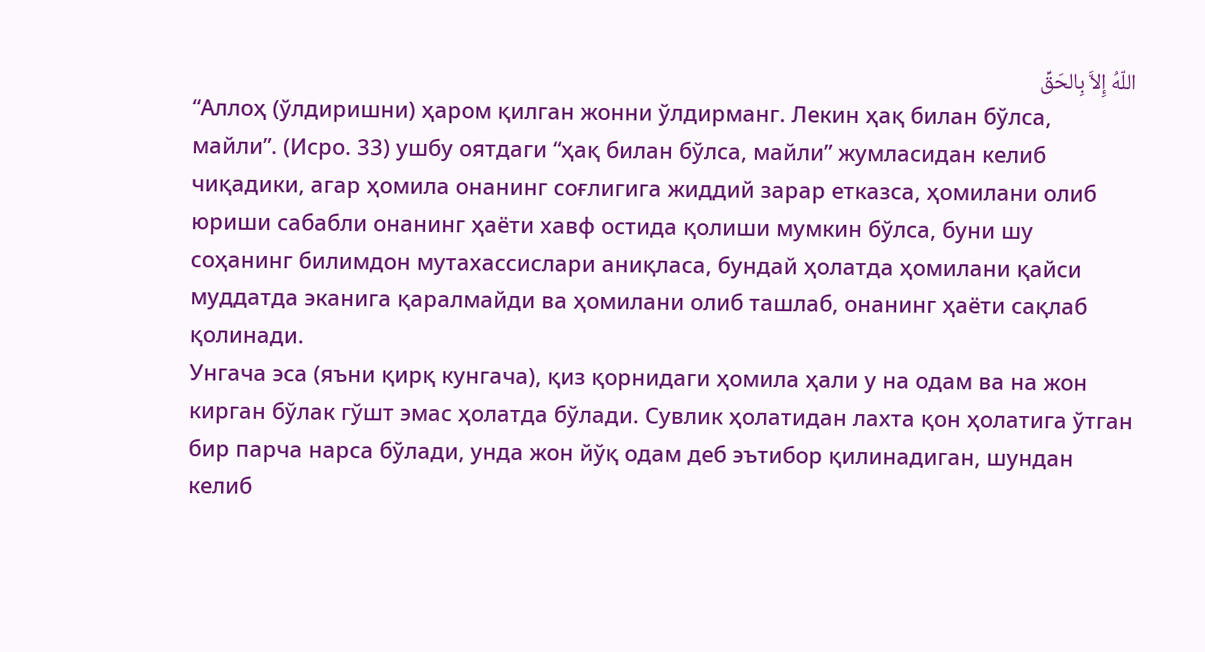اللّهُ إِلاَّ بِالحَقِّ
“Аллоҳ (ўлдиришни) ҳаром қилган жонни ўлдирманг. Лекин ҳақ билан бўлса, майли”. (Исро. 33) ушбу оятдаги “ҳақ билан бўлса, майли” жумласидан келиб чиқадики, агар ҳомила онанинг соғлигига жиддий зарар етказса, ҳомилани олиб юриши сабабли онанинг ҳаёти хавф остида қолиши мумкин бўлса, буни шу соҳанинг билимдон мутахассислари аниқласа, бундай ҳолатда ҳомилани қайси муддатда эканига қаралмайди ва ҳомилани олиб ташлаб, онанинг ҳаёти сақлаб қолинади.
Унгача эса (яъни қирқ кунгача), қиз қорнидаги ҳомила ҳали у на одам ва на жон кирган бўлак гўшт эмас ҳолатда бўлади. Сувлик ҳолатидан лахта қон ҳолатига ўтган бир парча нарса бўлади, унда жон йўқ одам деб эътибор қилинадиган, шундан келиб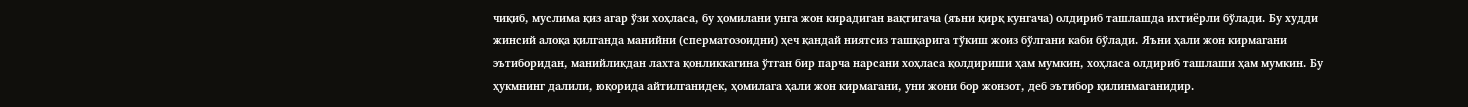чиқиб, муслима қиз агар ўзи хоҳласа, бу ҳомилани унга жон кирадиган вақтигача (яъни қирқ кунгача) олдириб ташлашда ихтиёрли бўлади. Бу худди жинсий алоқа қилганда манийни (сперматозоидни) ҳеч қандай ниятсиз ташқарига тўкиш жоиз бўлгани каби бўлади. Яъни ҳали жон кирмагани эътиборидан, манийликдан лахта қонликкагина ўтган бир парча нарсани хоҳласа қолдириши ҳам мумкин, хоҳласа олдириб ташлаши ҳам мумкин. Бу ҳукмнинг далили, юқорида айтилганидек, ҳомилага ҳали жон кирмагани, уни жони бор жонзот, деб эътибор қилинмаганидир.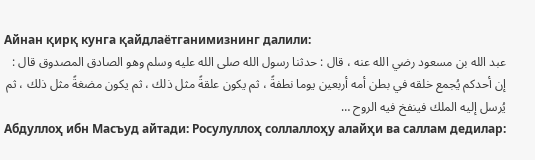Айнан қирқ кунга қайдлаётганимизнинг далили:
عبد الله بن مسعود رضي الله عنه ، قال : حدثنا رسول الله صلى الله عليه وسلم وهو الصادق المصدوق قال : إن أحدكم يُجمع خلقه في بطن أمه أربعين يوما نطفةً ، ثم يكون علقةً مثل ذلك ، ثم يكون مضغةً مثل ذلك ، ثم يُرسل إليه الملك فينفخ فيه الروح …
Абдуллоҳ ибн Масъуд айтади: Росулуллоҳ соллаллоҳу алайҳи ва саллам дедилар: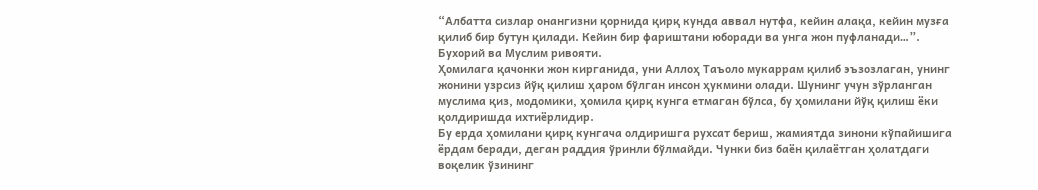“Албатта сизлар онангизни қорнида қирқ кунда аввал нутфа, кейин алақа, кейин музға қилиб бир бутун қилади. Кейин бир фариштани юборади ва унга жон пуфланади…”. Бухорий ва Муслим ривояти.
Ҳомилага қачонки жон кирганида, уни Аллоҳ Таъоло мукаррам қилиб эъзозлаган, унинг жонини узрсиз йўқ қилиш ҳаром бўлган инсон ҳукмини олади. Шунинг учун зўрланган муслима қиз, модомики, ҳомила қирқ кунга етмаган бўлса, бу ҳомилани йўқ қилиш ёки қолдиришда ихтиёрлидир.
Бу ерда ҳомилани қирқ кунгача олдиришга рухсат бериш, жамиятда зинони кўпайишига ёрдам беради, деган раддия ўринли бўлмайди. Чунки биз баён қилаётган ҳолатдаги воқелик ўзининг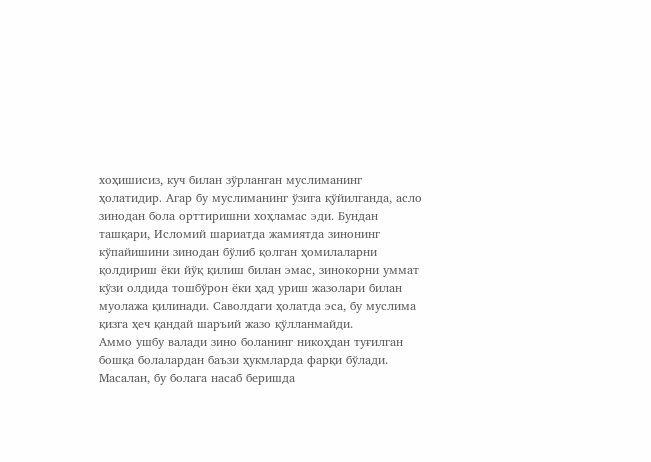хоҳишисиз, куч билан зўрланган муслиманинг ҳолатидир. Агар бу муслиманинг ўзига қўйилганда, асло зинодан бола орттиришни хоҳламас эди. Бундан ташқари, Исломий шариатда жамиятда зинонинг кўпайишини зинодан бўлиб қолган ҳомилаларни қолдириш ёки йўқ қилиш билан эмас, зинокорни уммат кўзи олдида тошбўрон ёки ҳад уриш жазолари билан муолажа қилинади. Саволдаги ҳолатда эса, бу муслима қизга ҳеч қандай шаръий жазо қўлланмайди.
Аммо ушбу валади зино боланинг никоҳдан туғилган бошқа болалардан баъзи ҳукмларда фарқи бўлади. Масалан, бу болага насаб беришда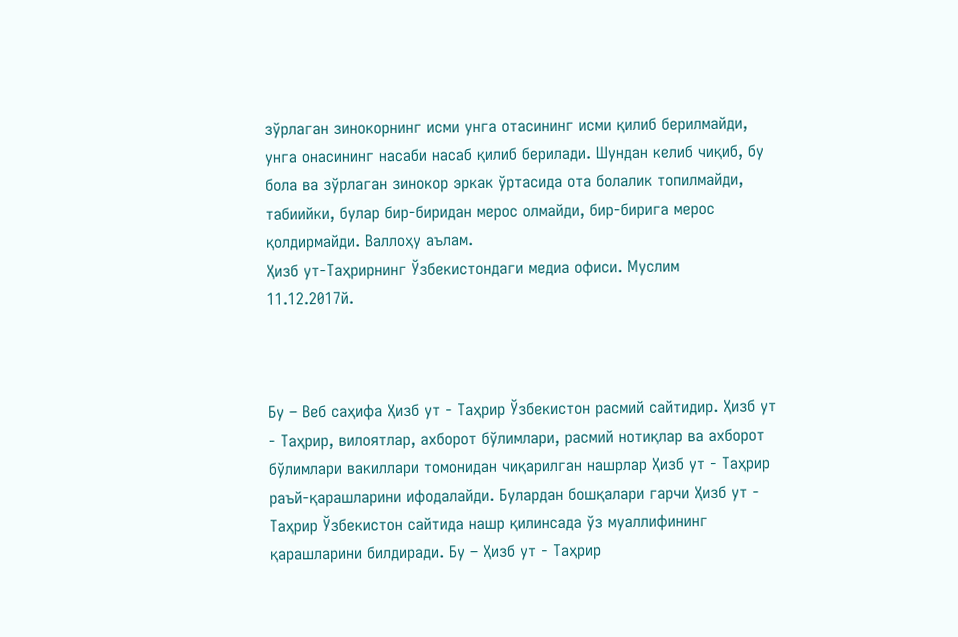зўрлаган зинокорнинг исми унга отасининг исми қилиб берилмайди, унга онасининг насаби насаб қилиб берилади. Шундан келиб чиқиб, бу бола ва зўрлаган зинокор эркак ўртасида ота болалик топилмайди, табиийки, булар бир-биридан мерос олмайди, бир-бирига мерос қолдирмайди. Валлоҳу аълам.
Ҳизб ут-Таҳрирнинг Ўзбекистондаги медиа офиси. Муслим
11.12.2017й.



Бу – Веб саҳифа Ҳизб ут - Таҳрир Ўзбекистон расмий сайтидир. Ҳизб ут - Таҳрир, вилоятлар, ахборот бўлимлари, расмий нотиқлар ва ахборот бўлимлари вакиллари томонидан чиқарилган нашрлар Ҳизб ут - Таҳрир раъй-қарашларини ифодалайди. Булардан бошқалари гарчи Ҳизб ут - Таҳрир Ўзбекистон сайтида нашр қилинсада ўз муаллифининг қарашларини билдиради. Бу – Ҳизб ут - Таҳрир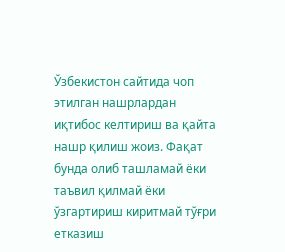Ўзбекистон сайтида чоп этилган нашрлардан иқтибос келтириш ва қайта нашр қилиш жоиз. Фақат бунда олиб ташламай ёки таъвил қилмай ёки ўзгартириш киритмай тўғри етказиш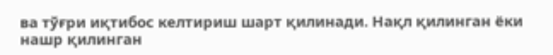ва тўғри иқтибос келтириш шарт қилинади. Нақл қилинган ёки нашр қилинган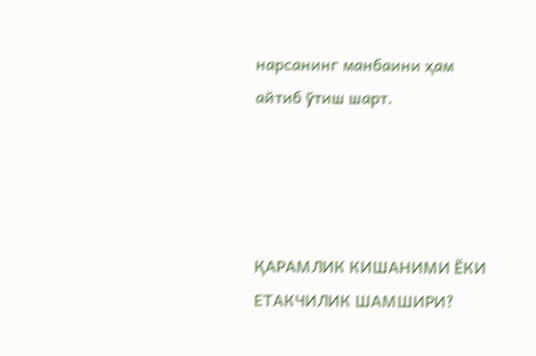нарсанинг манбаини ҳам айтиб ўтиш шарт.




ҚАРАМЛИК КИШАНИМИ ЁКИ ЕТАКЧИЛИК ШАМШИРИ?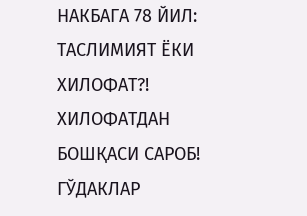НАКБАГА 78 ЙИЛ: ТАСЛИМИЯТ ЁКИ ХИЛОФАТ?!
ХИЛОФАТДАН БОШҚАСИ САРОБ!
ГЎДАКЛАР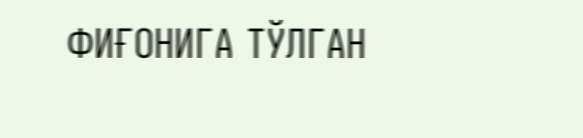ФИҒОНИГА ТЎЛГАН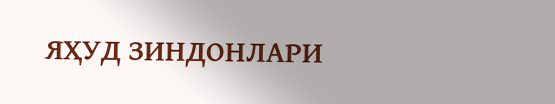ЯҲУД ЗИНДОНЛАРИ